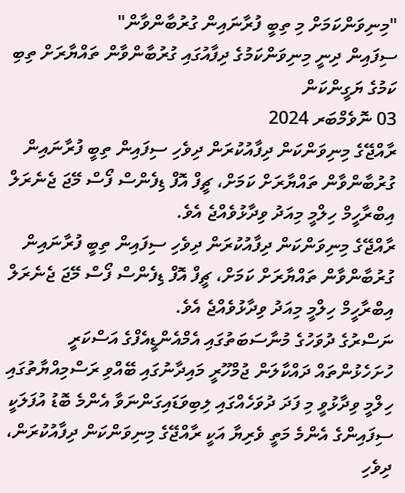"މިނިވަންކަމަށް މި ތިބީ ފުރާނައިން ގުރުބާންވާން"
ސިފައިން ދިނީ މިނިވަންކަމުގެ ދިފާއުގައި ގުރުބާންވާން ތައްޔާރަށް ތިބި ކަމުގެ ޔަގީންކަން
03 ނޮވެމްބަރ 2024
ރާއްޖޭގެ މިނިވަންކަން ދިފާއުކުރަން ދިވެހި ސިފައިން ތިބީ ފުރާނައިން ގުރުބާންވާން ތައްޔާރަށް ކަމަށް، ޗީފް އޮފް ޑިފެންސް ފޯސް މޭޖަ ޖެނެރަލް އިބްރާހީމް ހިލްމީ މިއަދު ވިދާޅުވެއްޖެ އެވެ.
ރާއްޖޭގެ މިނިވަންކަން ދިފާއުކުރަން ދިވެހި ސިފައިން ތިބީ ފުރާނައިން ގުރުބާންވާން ތައްޔާރަށް ކަމަށް، ޗީފް އޮފް ޑިފެންސް ފޯސް މޭޖަ ޖެނެރަލް އިބްރާހީމް ހިލްމީ މިއަދު ވިދާޅުވެއްޖެ އެވެ.
ނަސްރުގެ ދުވަހުގެ މުނާސަބަތުގައި އެމްއެންޑީއެފްގެ އަސްކަރީ ހުށަހެޅުންތައް ދައްކާލަން ޖުމްހޫރީ މައިދާނުގައި ބޭއްވި ރަސްމިއްޔާތުގައި ހިލްމީ ވިދާޅުވީ މި ފަދަ ދުވަހެއްގައި ލިބިވަޑައިގަންނަވާ އެންމެ ބޮޑު އުފަލަކީ ސިފައިންގެ އެންމެ މަތީ ވެރިޔާ އަކީ ރާއްޖޭގެ މިނިވަންކަން ދިފާއުކުރަން، ދިވެހި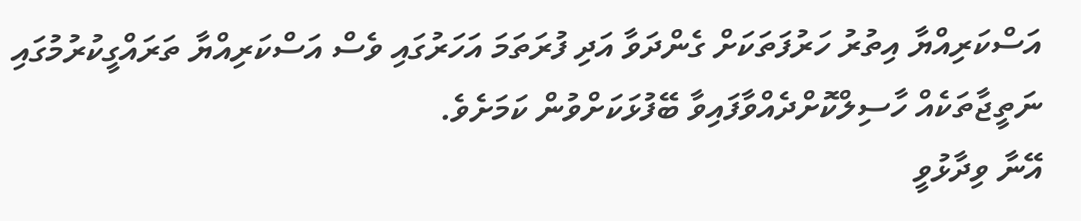އަސްކަރިއްޔާ އިތުރު ހަރުފަތަކަށް ގެންދަވާ އަދި ފުރަތަމަ އަހަރުގައި ވެސް އަސްކަރިއްޔާ ތަރައްގީކުރުމުގައި ނަތީޖާތަކެއް ހާސިލްކޮށްދެއްވާފައިވާ ބޭފުޅަކަށްވުން ކަމަށެވެ.
އޭނާ ވިދާޅުވީ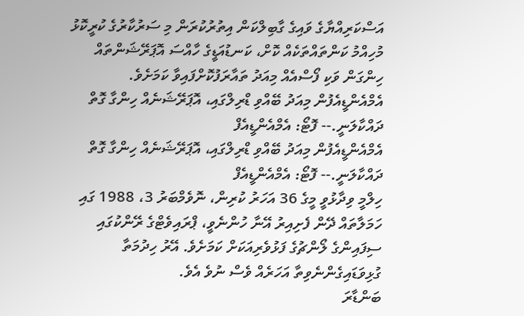އަސްކަރިއްޔާގެ ވައިގެ ގާބިލްކަން އިތުރުކުރަން މި ސަރުކާރުގެ ކުރީކޮޅު މުހިއްމު ކަންތައްތަކެއް ކޮށް، ކަނޑުއަޑީގެ ހާއްސަ އޮޕަރޭޝަންތައް ހިންގަން ވަކި ފޯސްއެއް މިއަދު ތައާރަފުކޮށްފައިވާ ކަމަށެވެ.
އެމްއެންޑީއެފުން މިއަދު ބޭއްވި ޑްރިލްގައި، އޮޕަރޭޝަނެއް ހިންގާ ގޮތް ދައްކާލަނީ.-- ފޮޓޯ: އެމްއެންޑީއެފް
އެމްއެންޑީއެފުން މިއަދު ބޭއްވި ޑްރިލްގައި، އޮޕަރޭޝަނެއް ހިންގާ ގޮތް ދައްކާލަނީ.-- ފޮޓޯ: އެމްއެންޑީއެފް
ހިލްމީ ވިދާޅުވީ މީގެ 36 އަހަރު ކުރިން، ނޮވެމްބަރު 3، 1988 ގައި ހަމަލާތައް ދޭން ފެށިއިރު އޭނާ ހުންނެވީ، ޕްރައިވެޓްގެ ރޭންކުގައި ސިފައިންގެ ލޯންޗުގެ ފަޅުވެރިއަކަށް ކަމަށެވެ. އޭރު ހިދުމަތާ ގުޅިވަޑައިގެންނެވިތާ އަހަރެއް ވެސް ނުވެ އެވެ.
ބަންޑާރަ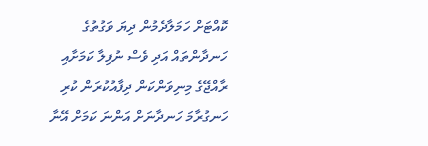ކޮއްޓަށް ހަމަލާދެމުން ދިޔަ ވަގުތުގެ ހަނދާންތައް އަދި ވެސް ނުފިލާ ކަމަށާއި ރާއްޖޭގެ މިނިވަންކަން ދިފާއުކުރަން ކުރި ހަނގުރާމަ ހަނދާނަށް އަންނަ ކަމަށް އޭނާ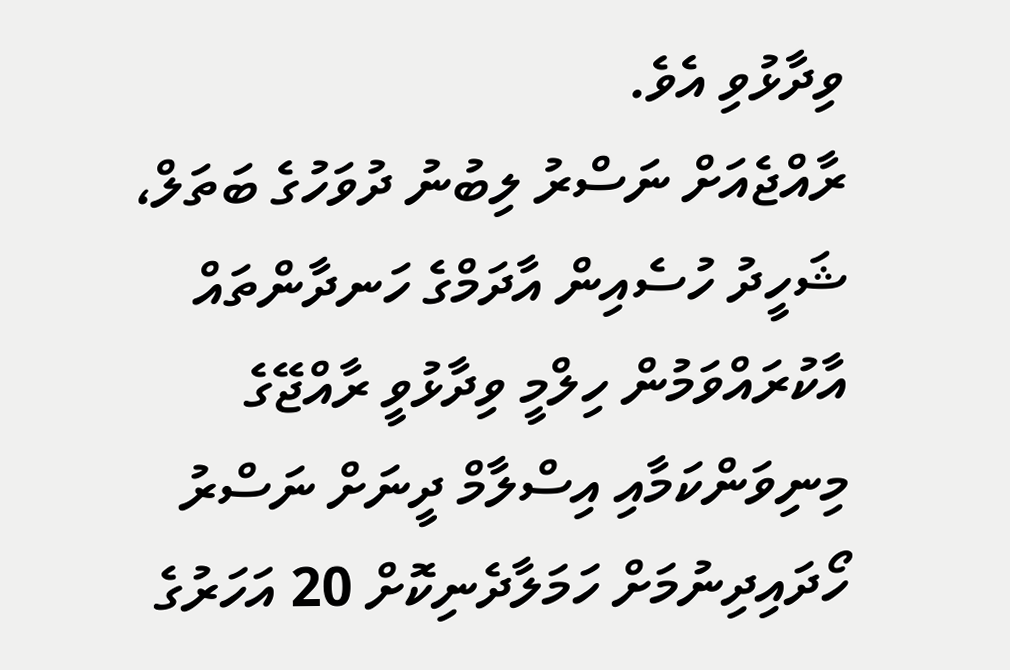ވިދާޅުވި އެވެ.
ރާއްޖެއަށް ނަސްރު ލިބުނު ދުވަހުގެ ބަތަލް، ޝަހީދު ހުސެއިން އާދަމްގެ ހަނދާންތައް އާކުރައްވަމުން ހިލްމީ ވިދާޅުވީ ރާއްޖޭގެ މިނިވަންކަމާއި އިސްލާމް ދީނަށް ނަސްރު ހޯދައިދިނުމަށް ހަމަލާދެނިކޮށް 20 އަހަރުގެ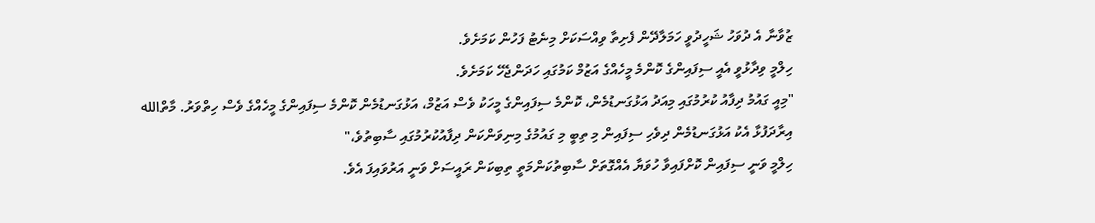ޒުވާނާ އެ ދުވަހު ޝަހީދުވީ ހަމަލާދޭން ފެށިތާ ވިއްސަކަށް މިނެޓު ފަހުން ކަމަށެވެ.
ހިލްމީ ވިދާޅުވީ އެއީ ސިފައިންގެ ކޮންމެ މީހެއްގެ އަޒުމް ކަމުގައި ހަދަންޖެހޭ ކަމަށެވެ.
"މިއީ ގައުމު ދިފާއު ކުރުމުގައި މިއަދު އަޅުގަނޑުމެން، ކޮންމެ ސިފައިންގެ މީހަކު ވެސް އަޒުމް، އަޅުގަނޑުމެން ކޮންމެ ސިފައިންގެ މީހެއްގެ ވެސް ހިތްވަރު. މާތްالله އިރާދަފުޅާ އެކު އަޅުގަނޑުމެން ދިވެހި ސިފައިން މި ތިބީ މި ގައުމުގެ މިނިވަންކަން ދިފާއުކުރުމުގައި ސާބިތުވެ،"
ހިލްމީ ވަނީ ސިފައިން ކޮށްފައިވާ ހުވަޔާ އެއްގޮތަށް ސާބިތުކަންމަތީ ތިބިކަން ރައީސަށް ވަނީ އަރުވައިފަ އެވެ.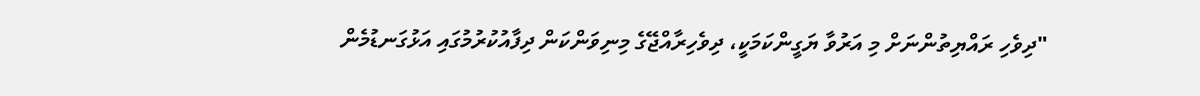"ދިވެހި ރައްޔިތުންނަށް މި އަރުވާ ޔަގީންކަމަކީ، ދިވެހިރާއްޖޭގެ މިނިވަންކަން ދިފާއުކުރުމުގައި އަޅުގަނޑުމެން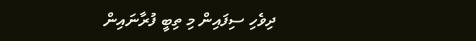ދިވެހި ސިފައިން މި ތިބީ ފުރާނައިން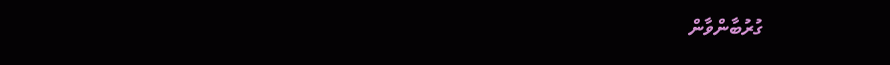ގުރުބާންވާން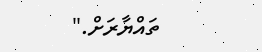ތައްޔާރަށް."